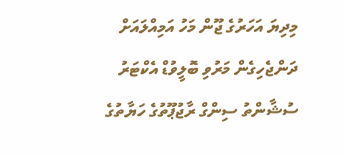މިދިޔަ އަހަރުގެ ޖޫން މަހު އަމިއްލައަށް ދަންޖެހިގެން މަރުވި ބޮލީވުޑް އެކްޓަރު ސުޝާންތު ސިންގް ރާޖުޕޫތުގެ ހަޔާތުގެ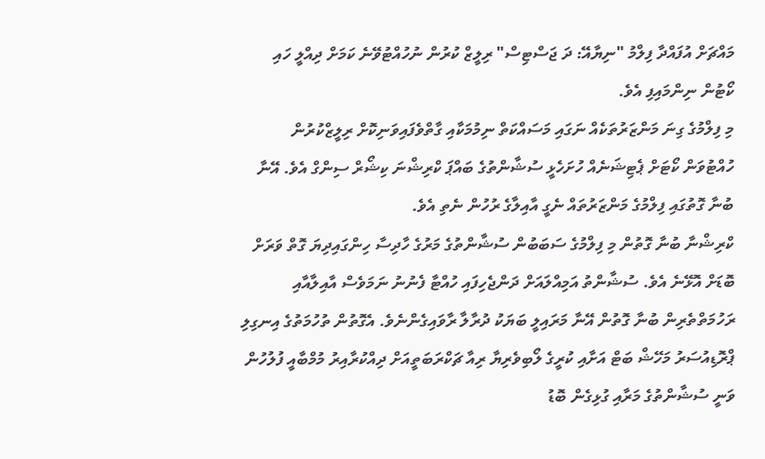މައްޗަށް އުފައްދާ ފިލްމު "ނިޔާއޭ: ދަ ޖަސްޓިސް" ރިލީޒް ކުރުން ނުހުއްޓުވޭނެ ކަމަށް ދިއްލީ ހައި ކޯޓުން ނިންމައިފި އެވެ.
މި ފިލްމުގެ ގިނަ މަންޒަރުތަކެއް ނަގައި މަސައްކަތް ނިމުމަކާއި ގާތްވެފައިވަނިކޮށް ރިލީޒްކުރުން ހުއްޓުވަން ކޯޓަށް ޕެޓިޝަނެއް ހުށަހެޅީ ސުޝާންތުގެ ބައްޕަ ކްރިޝްނަ ކިޝޯރް ސިންގް އެވެ. އޭނާ ބުނާ ގޮތުގައި ފިލްމުގެ މަންޒަރުތައް ނެގީ އާއިލާގެ ރުހުން ނެތި އެވެ.
ކްރިޝްނާ ބުނާ ގޮތުން މި ފިލްމުގެ ސަބަބުން ސުޝާންތުގެ މަރުގެ ހާދިސާ ހިންގައިދިޔަ ގޮތް ވަރަށް ބޮޑަށް އޮޅޭނެ އެވެ. ސުޝާންތު އަމިއްލައަށް ދަންޖެހިފައި ހުއްޓާ ފެނުނު ނަމަވެސް އާއިލާއާއި ރަހުމަތްތެރިން ބުނާ ގޮތުން އޭނާ މަރައިލީ ބަޔަކު ދުރާލާ ރާވައިގެންނެވެ. އެގޮތުން ތުހުމަތުގެ އިނގިލި ޕްރޮޑިއުސަރު މަހޭޝް ބަޓް އަށާއި ކުރީގެ ލޯބިވެރިޔާ ރިއާ ޗަކްރަބަތީއަށް ދިއްކުރާއިރު މުމްބާއީ ފުލުހުން ވަނީ ސުޝާންތުގެ މަރާއި ގުޅިގެން ބޮޑު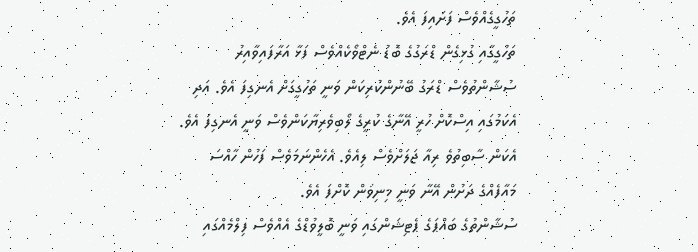ތަހުގީގެއްވެސް ފަށައިފަ އެވެ.
ތަހުގީގާއި ގުޅިގެން ޑްރަގުގެ ބޮޑު ނެޓްވޯކެއްވެސް ފަޅާ އަރާފައިވާއިރު ސުޝާންތުވެސް ޑްރަގު ބޭނުންކުރިކަން ވަނީ ތަހުގީގަށް އެނގިފަ އެވެ. އަދި އެކަމުގައި އިސްކޮށް ހުރީ އޭނާގެ ކުރީގެ ލޯބިވެރިޔާކަންވެސް ވަނީ އެނގިފަ އެވެ. އެކަން ސާބިތުވެ ރިއާ ޖަލަށްވެސް ލިއެވެ. އެހެންނަމަވެސް ފަހުން ހާއްސަ މައާފެއްގެ ދަށުން އޭނާ ވަނީ މިނިވަން ކޮށްފަ އެވެ.
ސުޝާންތުގެ ބައްޕަގެ ޕެޓިޝަންގައި ވަނީ ބޮލީވުޑްގެ އެއްވެސް ފިލްމެއްގައި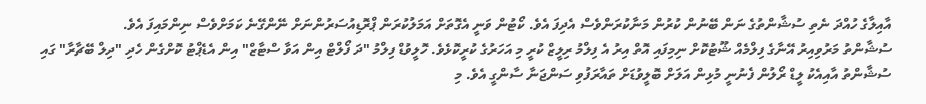އާއިލާގެ ހުއްދަ ނެތި ސުޝާންތުގެ ނަން ބޭނުން ކުރުން މަނާކުރަންވެސް އެދިފަ އެވެ. ކޯޓުން ވަނީ އެގޮތަށް އަމަލުކުރަން ޕްރޮޑިއުސަރުންނަށް ނޭންގޭނެ ކަމަށްވެސް ނިންމައިފަ އެވެ.
ސުޝާންތު މަރުވިއިރު އޭނާގެ ފިލްމެއް ޝޫޓުކޮށް ނިމިފައި އޮތް އިރު އެ ފިލްމު ރިލީޒް ކުރީ މި އަހަރުގެ ކުރީކޮޅެވެ. ހޮލީވުޑް ފިލްމު "ދަ ފޯލްޓް އިން އަވާ ސްޓާޒް" އިން އެޑެޕްޓު ކޮށްގެން ހެދި "ދިލް ބޭޗާރާ" ގައި ސުޝާންތު އާއިއެކު ލީޑް ރޯލުން ފެނުނީ މުޅިން އަލަށް ބޮލީވުޑަށް ތައާރަފުވި ސަންޖަނާ ސާންގީ އެވެ. މި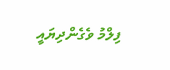ފިލްމު ވެގެންދިޔައީ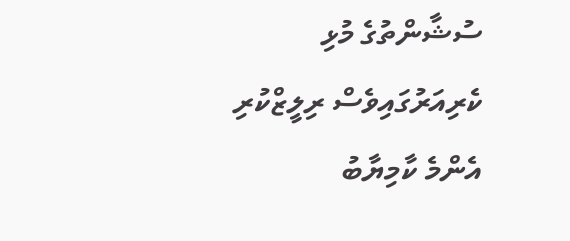ސުޝާންތުގެ މުޅި ކެރިއަރުގައިވެސް ރިލީޒްކުރި އެންމެ ކާމިޔާބު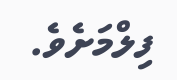ފިލްމަށެވެ.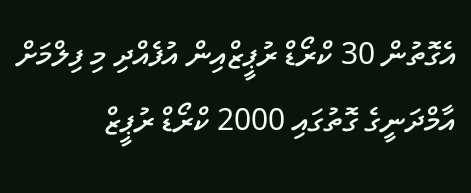އެގޮތުން 30 ކްރޯޑް ރުޕީޒްއިން އުފެއްދި މި ފިލްމަށް އާމްދަނީގެ ގޮތުގައި 2000 ކްރޯޑް ރުޕީޒް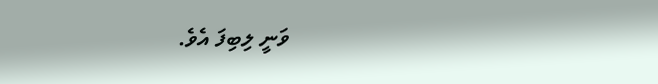ވަނީ ލިބިފަ އެވެ.